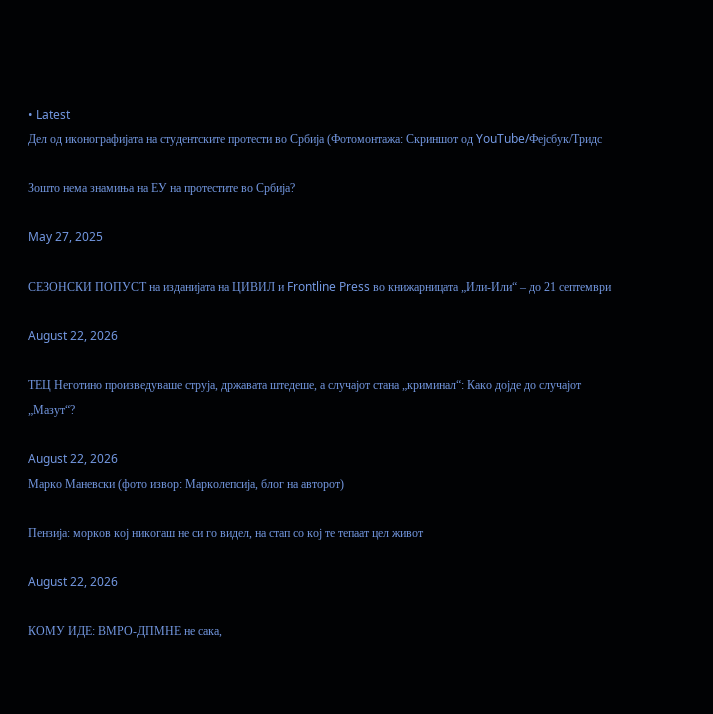• Latest
Дел од иконографијата на студентските протести во Србија (Фотомонтажа: Скриншот од YouTube/Фејсбук/Тридс

Зошто нема знамиња на ЕУ на протестите во Србија?

May 27, 2025

СЕЗОНСКИ ПОПУСТ на изданијата на ЦИВИЛ и Frontline Press во книжарницата „Или-Или“ – до 21 септември

August 22, 2026

ТЕЦ Неготино произведуваше струја, државата штедеше, а случајот стана „криминал“: Како дојде до случајот „Мазут“?

August 22, 2026
Марко Маневски (фото извор: Марколепсија, блог на авторот)

Пензија: морков кој никогаш не си го видел, на стап со кој те тепаат цел живот

August 22, 2026

КОМУ ИДЕ: ВМРО-ДПМНЕ не сака,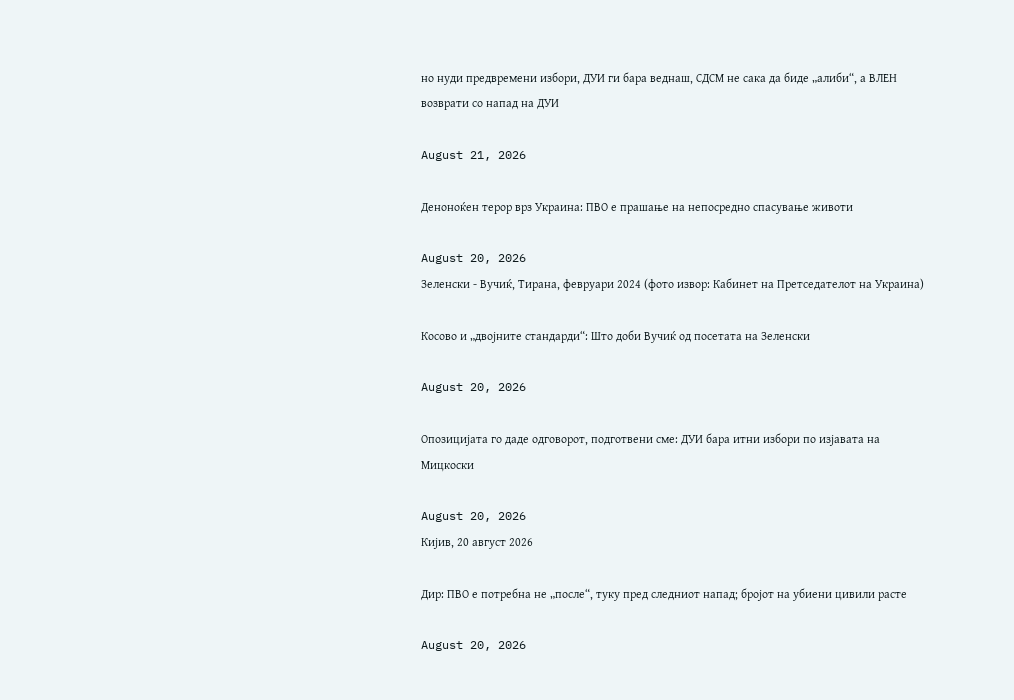но нуди предвремени избори, ДУИ ги бара веднаш, СДСМ не сака да биде „алиби“, а ВЛЕН возврати со напад на ДУИ

August 21, 2026

Деноноќен терор врз Украина: ПВО е прашање на непосредно спасување животи

August 20, 2026
Зеленски - Вучиќ, Тирана, февруари 2024 (фото извор: Кабинет на Претседателот на Украина)

Косово и „двојните стандарди“: Што доби Вучиќ од посетата на Зеленски

August 20, 2026

Опозицијата го даде одговорот, подготвени сме: ДУИ бара итни избори по изјавата на Мицкоски

August 20, 2026
Кијив, 20 август 2026

Дир: ПВО е потребна не „после“, туку пред следниот напад; бројот на убиени цивили расте

August 20, 2026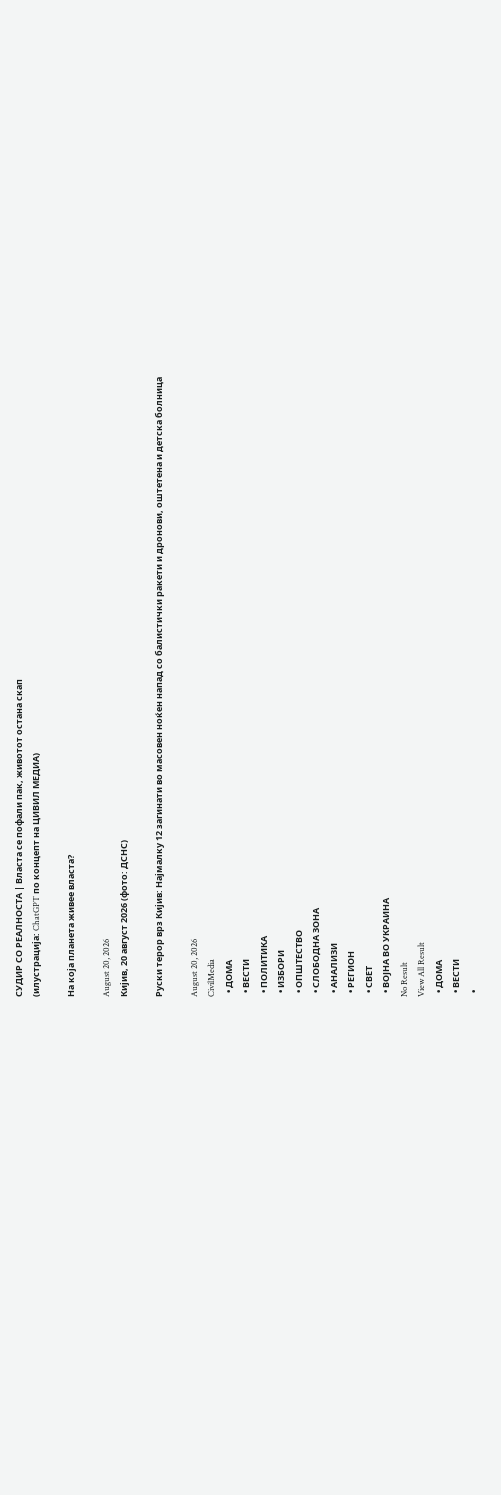СУДИР СО РЕАЛНОСТА | Власта се пофали пак, животот остана скап
(илустрација: ChatGPT по концепт на ЦИВИЛ МЕДИА)

На која планета живее власта?

August 20, 2026
Кијив, 20 август 2026 (фото: ДСНС)

Руски терор врз Кијив: Најмалку 12 загинати во масовен ноќен напад со балистички ракети и дронови, оштетена и детска болница

August 20, 2026
CivilMedia
  • ДОМА
  • ВЕСТИ
  • ПОЛИТИКА
  • ИЗБОРИ
  • ОПШТЕСТВО
  • СЛОБОДНА ЗОНА
  • АНАЛИЗИ
  • РЕГИОН
  • СВЕТ
  • ВОЈНА ВО УКРАИНА
No Result
View All Result
  • ДОМА
  • ВЕСТИ
  •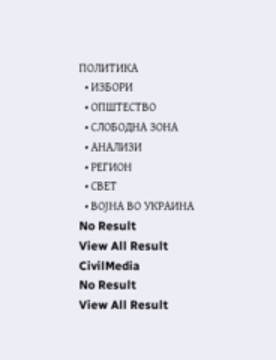ПОЛИТИКА
  • ИЗБОРИ
  • ОПШТЕСТВО
  • СЛОБОДНА ЗОНА
  • АНАЛИЗИ
  • РЕГИОН
  • СВЕТ
  • ВОЈНА ВО УКРАИНА
No Result
View All Result
CivilMedia
No Result
View All Result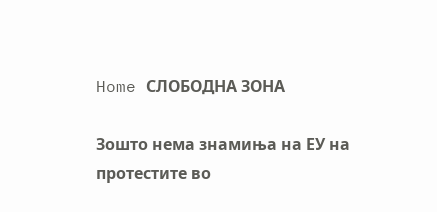Home СЛОБОДНА ЗОНА

Зошто нема знамиња на ЕУ на протестите во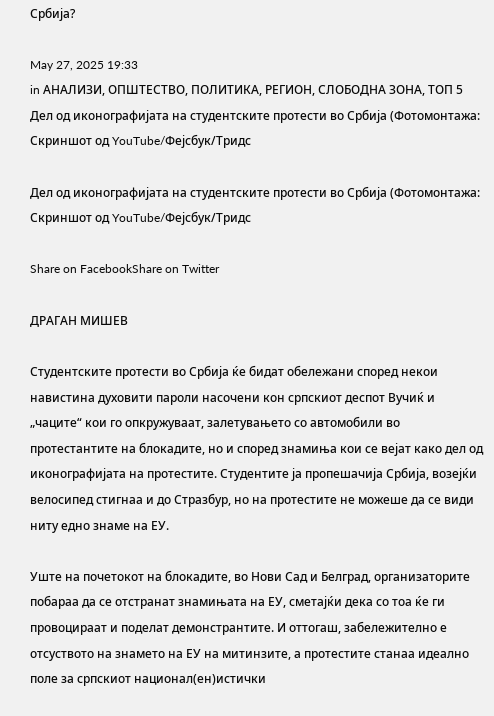Србија?

May 27, 2025 19:33
in АНАЛИЗИ, ОПШТЕСТВО, ПОЛИТИКА, РЕГИОН, СЛОБОДНА ЗОНА, ТОП 5
Дел од иконографијата на студентските протести во Србија (Фотомонтажа: Скриншот од YouTube/Фејсбук/Тридс

Дел од иконографијата на студентските протести во Србија (Фотомонтажа: Скриншот од YouTube/Фејсбук/Тридс

Share on FacebookShare on Twitter

ДРАГАН МИШЕВ

Студентските протести во Србија ќе бидат обележани според некои навистина духовити пароли насочени кон српскиот деспот Вучиќ и „чаците“ кои го опкружуваат, залетувањето со автомобили во протестантите на блокадите, но и според знамиња кои се вејат како дел од иконографијата на протестите. Студентите ја пропешачија Србија, возејќи велосипед стигнаа и до Стразбур, но на протестите не можеше да се види ниту едно знаме на ЕУ.

Уште на почетокот на блокадите, во Нови Сад и Белград, организаторите побараа да се отстранат знамињата на ЕУ, сметајќи дека со тоа ќе ги провоцираат и поделат демонстрантите. И оттогаш, забележително е отсуството на знамето на ЕУ на митинзите, а протестите станаа идеално поле за српскиот национал(ен)истички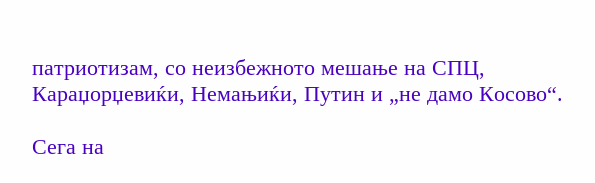патриотизам, со неизбежното мешање на СПЦ, Караџорџевиќи, Немањиќи, Путин и „не дамо Косово“.

Сега на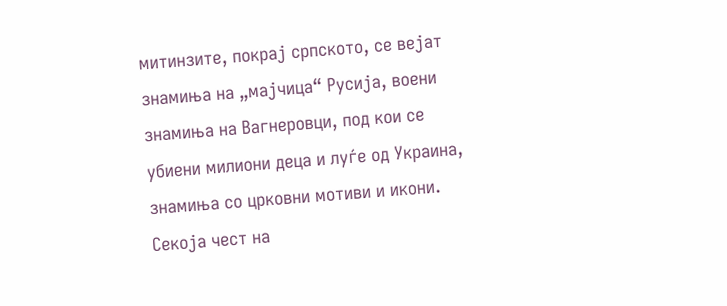митинзите, покрај српското, се вејат знамиња на „мајчица“ Русија, воени знамиња на Вагнеровци, под кои се убиени милиони деца и луѓе од Украина, знамиња со црковни мотиви и икони. Секоја чест на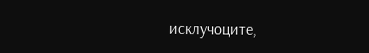исклучоците,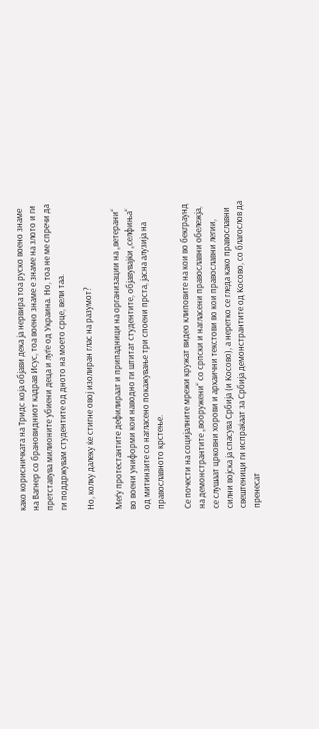како корисничката на Тридс која објави дека ја нервира тоа руско воено знаме на Вагнер со брановидниот кадрав Исус, тоа воено знаме е знаме на злото и ги претставува милионите убиени деца и луѓе од Украина. Но, тоа не ме спречи да ги поддржувам студентите од дното на моето срце, вели таа.

Но, колку далеку ќе стигне овој изолиран глас на разумот?

Меѓу протестантите дефилираат и припадници на организации на „ветерани“ во воени униформи кои наводно ги штитат студентите, објавувајќи „селфиња“ од митинзите со нагласено покажување три споени прста, јасна алузија на православното крстење.

Се почести на социјалните мрежи кружат видео клиповите на кои во бекграунд на демонстрантите „вооружени“ со српски и нагласени православни обележја, се слушаат црковни хорови и архаични текстови во кои православни легии, силни војска ја спасува Србија (и Косово), а неретко се гледа како православни свештеници ги испраќаат за Србија демонстрантите од Косово, со благослов да пренесат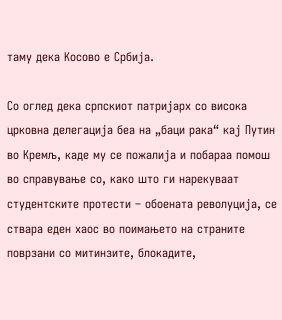таму дека Косово е Србија.

Со оглед дека српскиот патријарх со висока црковна делегација беа на „баци рака“ кај Путин во Кремљ, каде му се пожалија и побараа помош во справување со, како што ги нарекуваат студентските протести – обоената револуција, се ствара еден хаос во поимањето на страните  поврзани со митинзите, блокадите,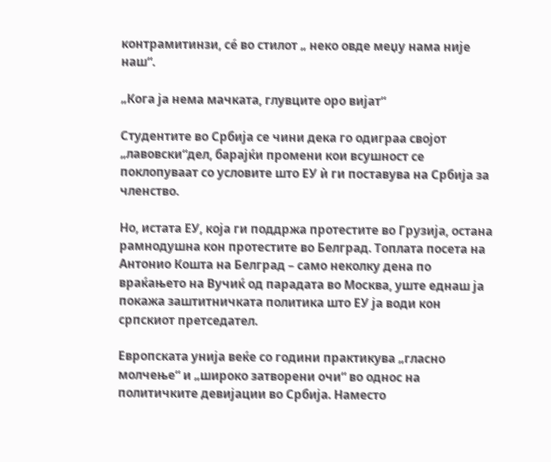контрамитинзи, сé во стилот „ неко овде меџу нама није наш“.

„Кога ја нема мачката, глувците оро вијат“

Студентите во Србија се чини дека го одиграа својот „лавовски“дел, барајќи промени кои всушност се поклопуваат со условите што ЕУ ѝ ги поставува на Србија за членство.

Но, истата ЕУ, која ги поддржа протестите во Грузија, остана рамнодушна кон протестите во Белград. Топлата посета на Антонио Кошта на Белград – само неколку дена по враќањето на Вучиќ од парадата во Москва, уште еднаш ја покажа заштитничката политика што ЕУ ја води кон српскиот претседател.

Европската унија веќе со години практикува „гласно молчење“ и „широко затворени очи“ во однос на политичките девијации во Србија. Наместо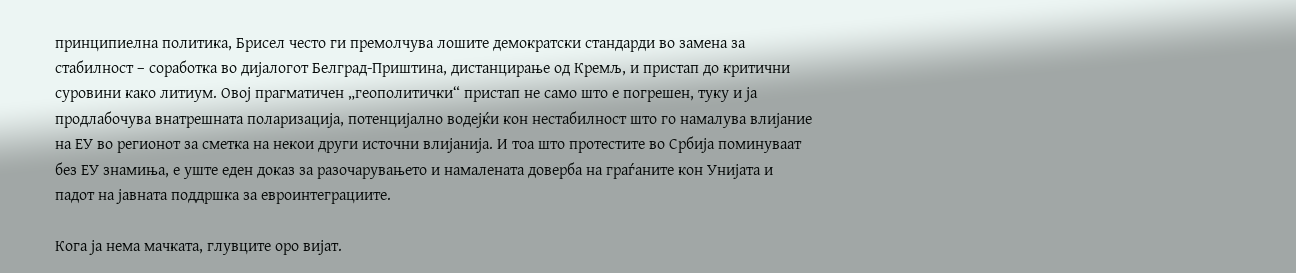принципиелна политика, Брисел често ги премолчува лошите демократски стандарди во замена за стабилност – соработка во дијалогот Белград-Приштина, дистанцирање од Кремљ, и пристап до критични суровини како литиум. Овој прагматичен „геополитички“ пристап не само што е погрешен, туку и ја продлабочува внатрешната поларизација, потенцијално водејќи кон нестабилност што го намалува влијание на ЕУ во регионот за сметка на некои други источни влијанија. И тоа што протестите во Србија поминуваат без ЕУ знамиња, е уште еден доказ за разочарувањето и намалената доверба на граѓаните кон Унијата и падот на јавната поддршка за евроинтеграциите.

Кога ја нема мачката, глувците оро вијат.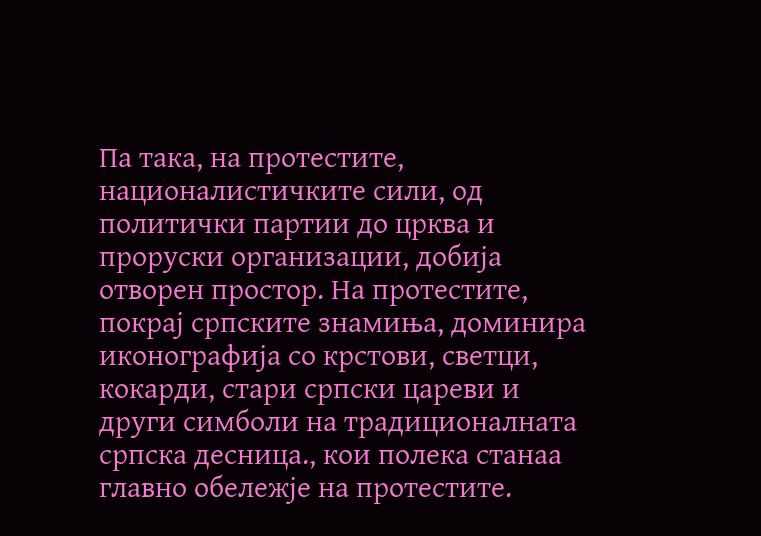Па така, на протестите, националистичките сили, од политички партии до црква и проруски организации, добија отворен простор. На протестите, покрај српските знамиња, доминира иконографија со крстови, светци, кокарди, стари српски цареви и други симболи на традиционалната српска десница., кои полека станаа главно обележје на протестите.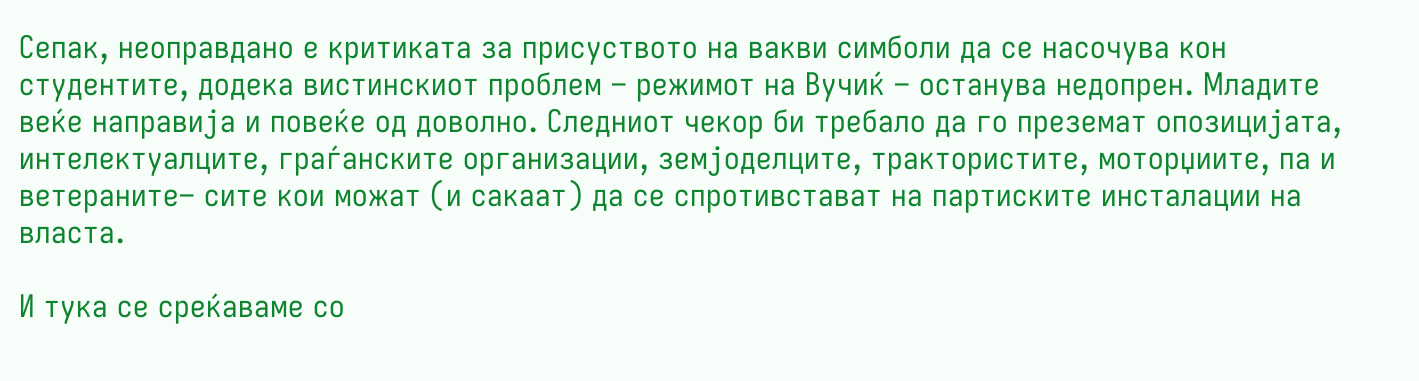Сепак, неоправдано е критиката за присуството на вакви симболи да се насочува кон студентите, додека вистинскиот проблем – режимот на Вучиќ – останува недопрен. Младите веќе направија и повеќе од доволно. Следниот чекор би требало да го преземат опозицијата, интелектуалците, граѓанските организации, земјоделците, трактористите, моторџиите, па и ветераните– сите кои можат (и сакаат) да се спротивстават на партиските инсталации на власта.

И тука се среќаваме со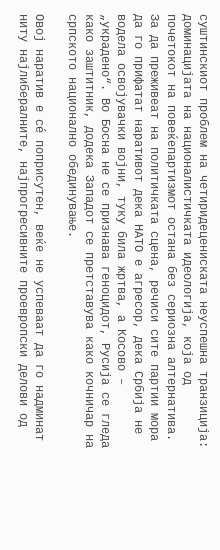суштинскиот проблем на четиридецениската неуспешна транзиција: доминацијата на националистичката идеологија, која од почетокот на повеќепартизмот остана без сериозна алтернатива. За да преживеат на политичката сцена, речиси сите партии мора да го прифатат наративот дека НАТО е агресор, дека Србија не водела освојувачки војни, туку била жртва, а Косово – „украдено“. Во Босна не се признава геноцидот, Русија се гледа како заштитник, додека Западот се претставува како кочничар на српското национално обединување.

Овој наратив е сé поприсутен, веќе не успеваат да го надминат ниту најлибералните, најпрогресивните проевропски делови од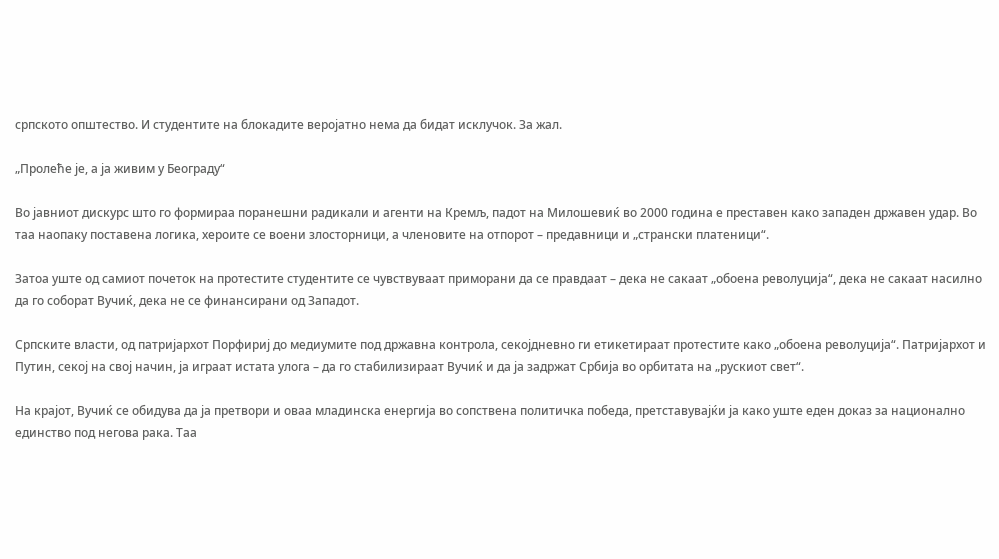српското општество. И студентите на блокадите веројатно нема да бидат исклучок. За жал.

„Пролеће је, а ја живим у Београду“

Во јавниот дискурс што го формираа поранешни радикали и агенти на Кремљ, падот на Милошевиќ во 2000 година е преставен како западен државен удар. Во таа наопаку поставена логика, хероите се воени злосторници, а членовите на отпорот – предавници и „странски платеници“.

Затоа уште од самиот почеток на протестите студентите се чувствуваат приморани да се правдаат – дека не сакаат „обоена револуција“, дека не сакаат насилно да го соборат Вучиќ, дека не се финансирани од Западот.

Српските власти, од патријархот Порфириј до медиумите под државна контрола, секојдневно ги етикетираат протестите како „обоена револуција“. Патријархот и Путин, секој на свој начин, ја играат истата улога – да го стабилизираат Вучиќ и да ја задржат Србија во орбитата на „рускиот свет“.

На крајот, Вучиќ се обидува да ја претвори и оваа младинска енергија во сопствена политичка победа, претставувајќи ја како уште еден доказ за национално единство под негова рака. Таа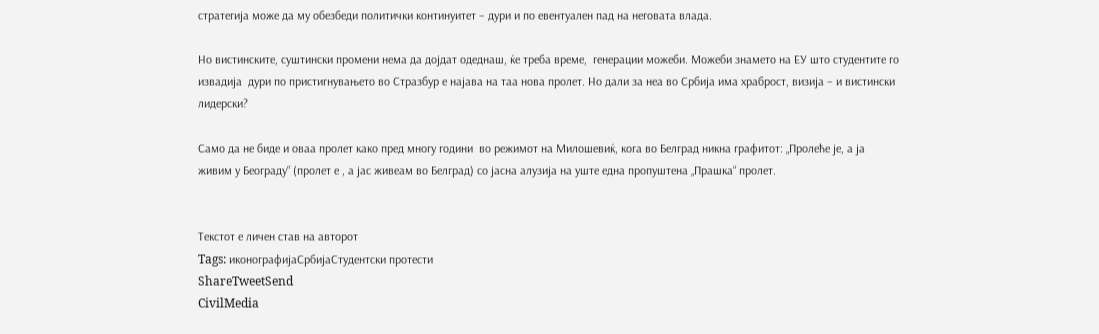стратегија може да му обезбеди политички континуитет – дури и по евентуален пад на неговата влада.

Но вистинските, суштински промени нема да дојдат одеднаш, ќе треба време,  генерации можеби. Можеби знамето на ЕУ што студентите го извадија  дури по пристигнувањето во Стразбур е најава на таа нова пролет. Но дали за неа во Србија има храброст, визија – и вистински лидерски?

Само да не биде и оваа пролет како пред многу години  во режимот на Милошевиќ, кога во Белград никна графитот: „Пролеће је, а ја живим у Београду“ (пролет е , а јас живеам во Белград) со јасна алузија на уште една пропуштена „Прашка“ пролет.


Текстот е личен став на авторот
Tags: иконографијаСрбијаСтудентски протести
ShareTweetSend
CivilMedia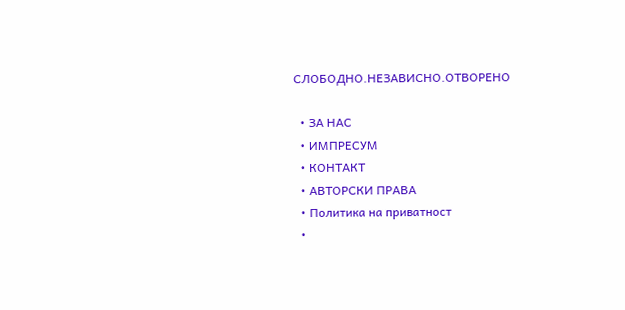СЛОБОДНО.НЕЗАВИСНО.ОТВОРЕНО

  • ЗА НАС
  • ИМПРЕСУМ
  • КОНТАКТ
  • АВТОРСКИ ПРАВА
  • Политика на приватност
  •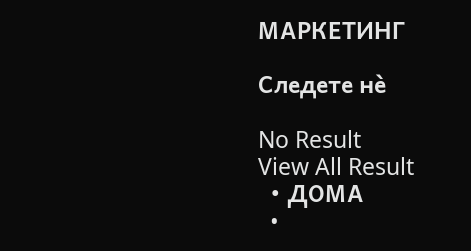МАРКЕТИНГ

Следете нè

No Result
View All Result
  • ДОМА
  •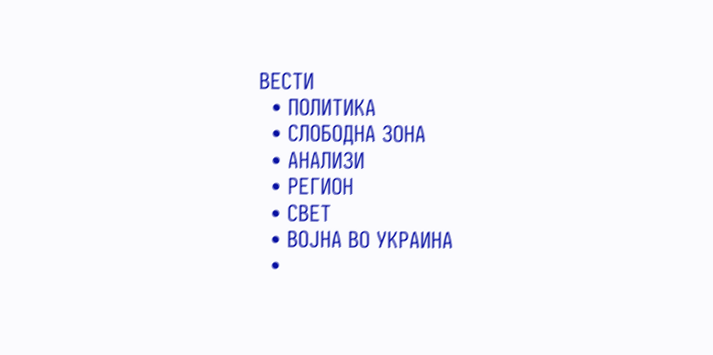ВЕСТИ
  • ПОЛИТИКА
  • СЛОБОДНА ЗОНА
  • АНАЛИЗИ
  • РЕГИОН
  • СВЕТ
  • ВОЈНА ВО УКРАИНА
  •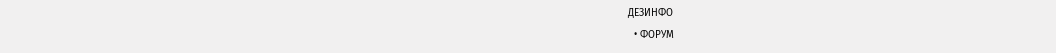ДЕЗИНФО
  • ФОРУМ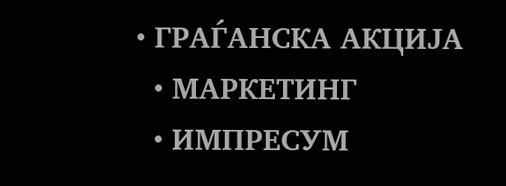• ГРАЃАНСКА АКЦИЈА
  • МАРКЕТИНГ
  • ИМПРЕСУМ